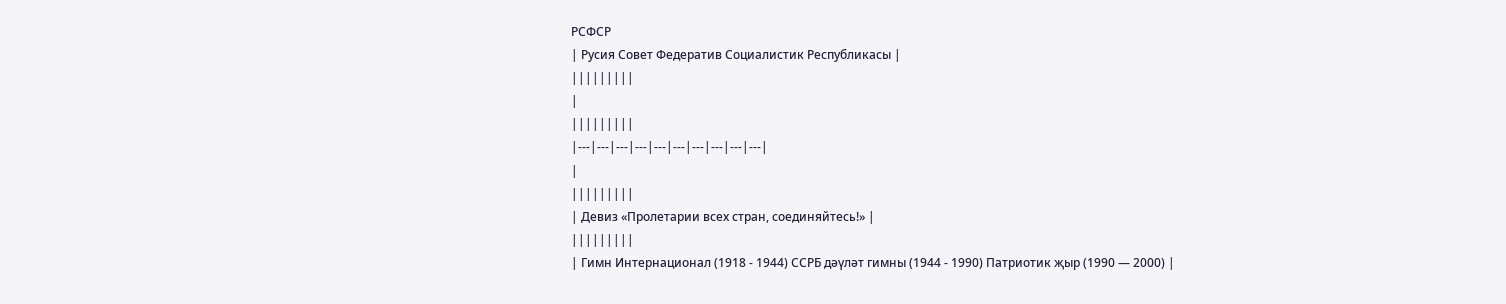РСФСР
| Русия Совет Федератив Социалистик Республикасы |
|||||||||
|
|||||||||
|---|---|---|---|---|---|---|---|---|---|
|
|||||||||
| Девиз «Пролетарии всех стран, соединяйтесь!» |
|||||||||
| Гимн Интернационал (1918 - 1944) ССРБ дәүләт гимны (1944 - 1990) Патриотик җыр (1990 — 2000) |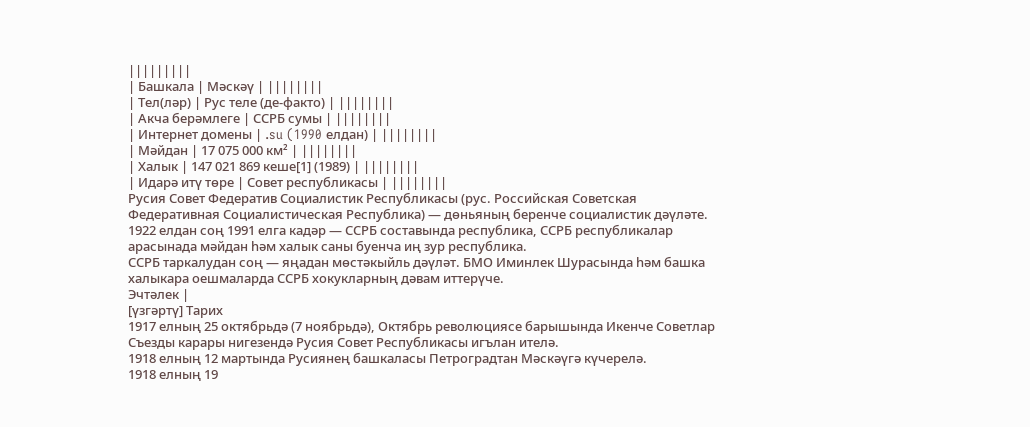|||||||||
| Башкала | Мәскәү | ||||||||
| Тел(ләр) | Рус теле (де-факто) | ||||||||
| Акча берәмлеге | ССРБ сумы | ||||||||
| Интернет домены | .su (1990 елдан) | ||||||||
| Мәйдан | 17 075 000 км² | ||||||||
| Халык | 147 021 869 кеше[1] (1989) | ||||||||
| Идарә итү төре | Совет республикасы | ||||||||
Русия Совет Федератив Социалистик Республикасы (рус. Российская Советская Федеративная Социалистическая Республика) — дөньяның беренче социалистик дәүләте.
1922 елдан соң 1991 елга кадәр — ССРБ составында республика, ССРБ республикалар арасынада мәйдан һәм халык саны буенча иң зур республика.
ССРБ таркалудан соң — яңадан мөстәкыйль дәүләт. БМО Иминлек Шурасында һәм башка халыкара оешмаларда ССРБ хокукларның дәвам иттерүче.
Эчтәлек |
[үзгәртү] Тарих
1917 елның 25 октябрьдә (7 ноябрьдә), Октябрь революциясе барышында Икенче Советлар Съезды карары нигезендә Русия Совет Республикасы игълан ителә.
1918 елның 12 мартында Русиянең башкаласы Петроградтан Мәскәүгә күчерелә.
1918 елның 19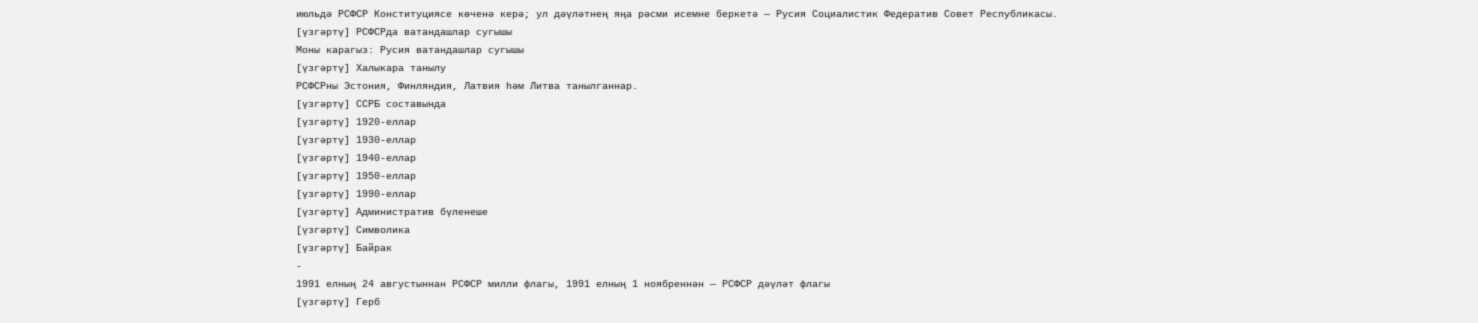июльдә РСФСР Конституциясе көченә керә; ул дәүләтнең яңа рәсми исемне беркетә — Русия Социалистик Федератив Совет Республикасы.
[үзгәртү] РСФСРда ватандашлар сугышы
Моны карагыз: Русия ватандашлар сугышы
[үзгәртү] Халыкара танылу
РСФСРны Эстония, Финляндия, Латвия һәм Литва танылганнар.
[үзгәртү] ССРБ составында
[үзгәртү] 1920-еллар
[үзгәртү] 1930-еллар
[үзгәртү] 1940-еллар
[үзгәртү] 1950-еллар
[үзгәртү] 1990-еллар
[үзгәртү] Административ бүленеше
[үзгәртү] Символика
[үзгәртү] Байрак
-
1991 елның 24 августыннан РСФСР милли флагы, 1991 елның 1 ноябреннән — РСФСР дәүләт флагы
[үзгәртү] Герб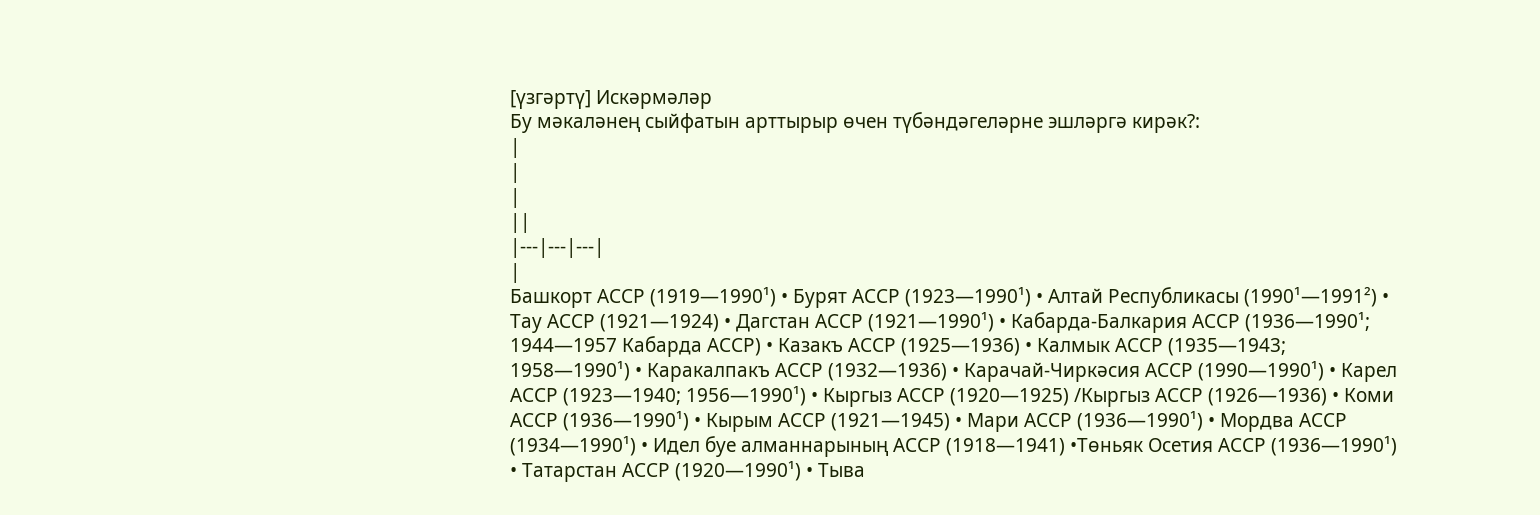[үзгәртү] Искәрмәләр
Бу мәкаләнең сыйфатын арттырыр өчен түбәндәгеләрне эшләргә кирәк?:
|
|
|
||
|---|---|---|
|
Башкорт АССР (1919—1990¹) • Бурят АССР (1923—1990¹) • Алтай Республикасы (1990¹—1991²) • Тау АССР (1921—1924) • Дагстан АССР (1921—1990¹) • Кабарда-Балкария АССР (1936—1990¹; 1944—1957 Кабарда АССР) • Казакъ АССР (1925—1936) • Калмык АССР (1935—1943; 1958—1990¹) • Каракалпакъ АССР (1932—1936) • Карачай-Чиркәсия АССР (1990—1990¹) • Карел АССР (1923—1940; 1956—1990¹) • Кыргыз АССР (1920—1925) /Кыргыз АССР (1926—1936) • Коми АССР (1936—1990¹) • Кырым АССР (1921—1945) • Мари АССР (1936—1990¹) • Мордва АССР (1934—1990¹) • Идел буе алманнарының АССР (1918—1941) •Төньяк Осетия АССР (1936—1990¹) • Татарстан АССР (1920—1990¹) • Тыва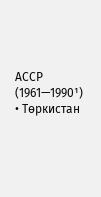АССР (1961—1990¹) • Төркистан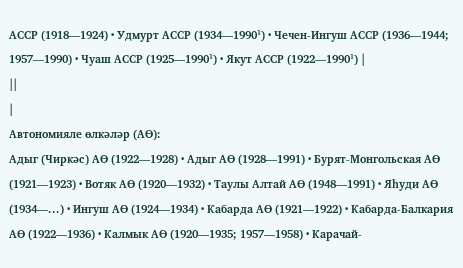АССР (1918—1924) • Удмурт АССР (1934—1990¹) • Чечен-Ингуш АССР (1936—1944; 1957—1990) • Чуаш АССР (1925—1990¹) • Якут АССР (1922—1990¹) |
||
|
Автономияле өлкәләр (АӨ):
Адыг (Чиркәс) АӨ (1922—1928) • Адыг АӨ (1928—1991) • Бурят-Монгольская АӨ (1921—1923) • Вотяк АӨ (1920—1932) • Таулы Алтай АӨ (1948—1991) • Яһуди АӨ (1934—...) • Ингуш АӨ (1924—1934) • Кабарда АӨ (1921—1922) • Кабарда-Балкария АӨ (1922—1936) • Калмык АӨ (1920—1935; 1957—1958) • Карачай-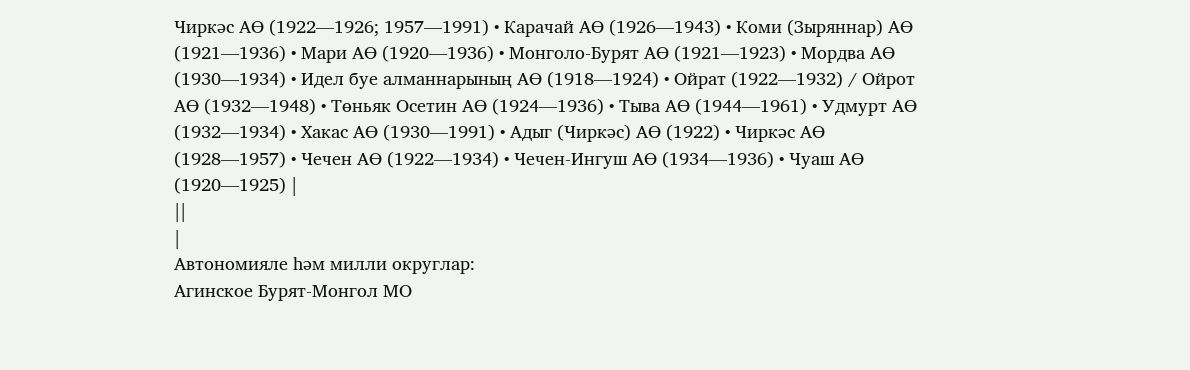Чиркәс АӨ (1922—1926; 1957—1991) • Карачай АӨ (1926—1943) • Коми (Зыряннар) АӨ (1921—1936) • Мари АӨ (1920—1936) • Монголо-Бурят АӨ (1921—1923) • Мордва АӨ (1930—1934) • Идел буе алманнарының АӨ (1918—1924) • Ойрат (1922—1932) / Ойрот АӨ (1932—1948) • Төньяк Осетин АӨ (1924—1936) • Тыва АӨ (1944—1961) • Удмурт АӨ (1932—1934) • Хакас АӨ (1930—1991) • Адыг (Чиркәс) АӨ (1922) • Чиркәс АӨ (1928—1957) • Чечен АӨ (1922—1934) • Чечен-Ингуш АӨ (1934—1936) • Чуаш АӨ (1920—1925) |
||
|
Автономияле һәм милли округлар:
Агинское Бурят-Монгол МО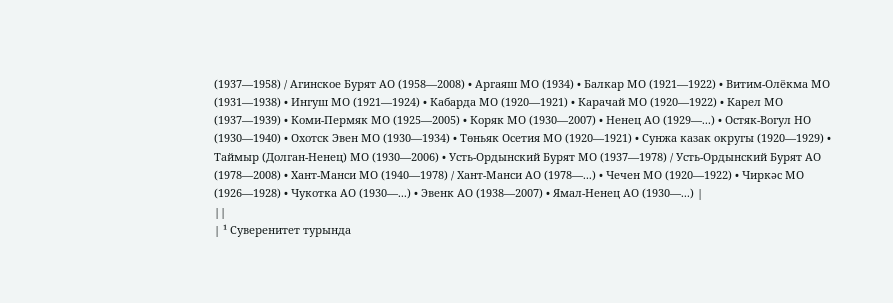(1937—1958) / Агинское Бурят АО (1958—2008) • Аргаяш МО (1934) • Балкар МО (1921—1922) • Витим-Олёкма МО (1931—1938) • Ингуш МО (1921—1924) • Кабарда МО (1920—1921) • Карачай МО (1920—1922) • Карел МО (1937—1939) • Коми-Пермяк МО (1925—2005) • Коряк МО (1930—2007) • Ненец АО (1929—...) • Остяк-Вогул НО (1930—1940) • Охотск Эвен МО (1930—1934) • Төньяк Осетия МО (1920—1921) • Сунжа казак округы (1920—1929) • Таймыр (Долган-Ненец) МО (1930—2006) • Усть-Ордынский Бурят МО (1937—1978) / Усть-Ордынский Бурят АО (1978—2008) • Хант-Манси МО (1940—1978) / Хант-Манси АО (1978—...) • Чечен МО (1920—1922) • Чиркәс МО (1926—1928) • Чукотка АО (1930—...) • Эвенк АО (1938—2007) • Ямал-Ненец АО (1930—...) |
||
| ¹ Суверенитет турында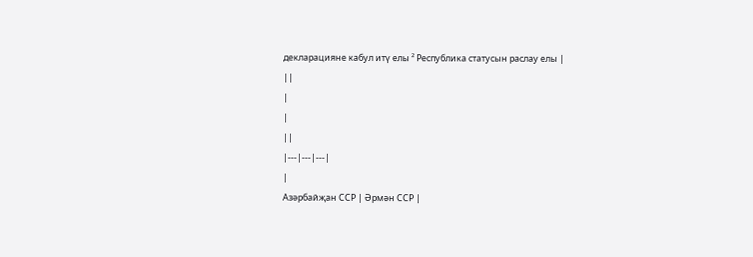декларацияне кабул итү елы ² Республика статусын раслау елы |
||
|
|
||
|---|---|---|
|
Азәрбайҗан ССР | Әрмән ССР |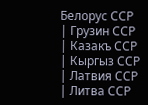Белорус ССР | Грузин ССР | Казакъ ССР | Кыргыз ССР | Латвия ССР | Литва ССР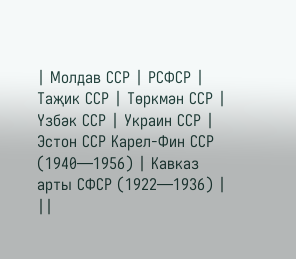| Молдав ССР | РСФСР | Таҗик ССР | Төркмән ССР | Үзбәк ССР | Украин ССР | Эстон ССР Карел-Фин ССР (1940—1956) | Кавказ арты СФСР (1922—1936) |
||